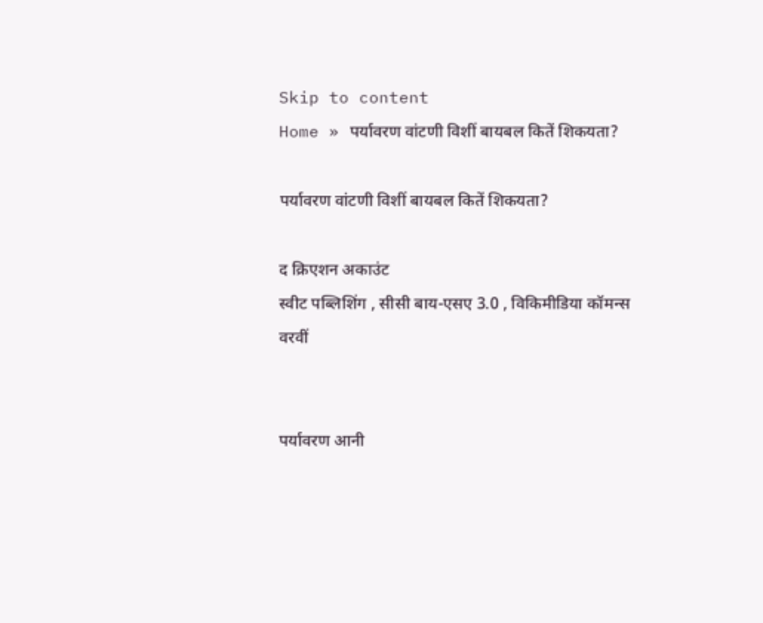Skip to content
Home » पर्यावरण वांटणी विशीं बायबल कितें शिकयता?

पर्यावरण वांटणी विशीं बायबल कितें शिकयता?

द क्रिएशन अकाउंट
स्वीट पब्लिशिंग , सीसी बाय-एसए 3.0 , विकिमीडिया कॉमन्स वरवीं


पर्यावरण आनी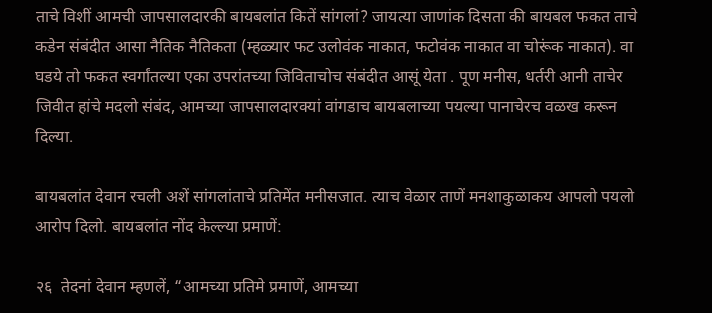ताचे विशीं आमची जापसालदारकी बायबलांत कितें सांगलां? जायत्या जाणांक दिसता की बायबल फकत ताचे कडेन संबंदीत आसा नैतिक नैतिकता (म्हळ्यार फट उलोवंक नाकात, फटोवंक नाकात वा चोरूंक नाकात). वा घडये तो फकत स्वर्गांतल्या एका उपरांतच्या जिविताचोच संबंदीत आसूं येता . पूण मनीस, धर्तरी आनी ताचेर जिवीत हांचे मदलो संबंद, आमच्या जापसालदारक्यां वांगडाच बायबलाच्या पयल्या पानाचेरच वळख करून दिल्या.

बायबलांत देवान रचली अशें सांगलांताचे प्रतिमेंत मनीसजात. त्याच वेळार ताणें मनशाकुळाकय आपलो पयलो आरोप दिलो. बायबलांत नोंद केल्ल्या प्रमाणें:

२६  तेदनां देवान म्हणलें, “आमच्या प्रतिमे प्रमाणें, आमच्या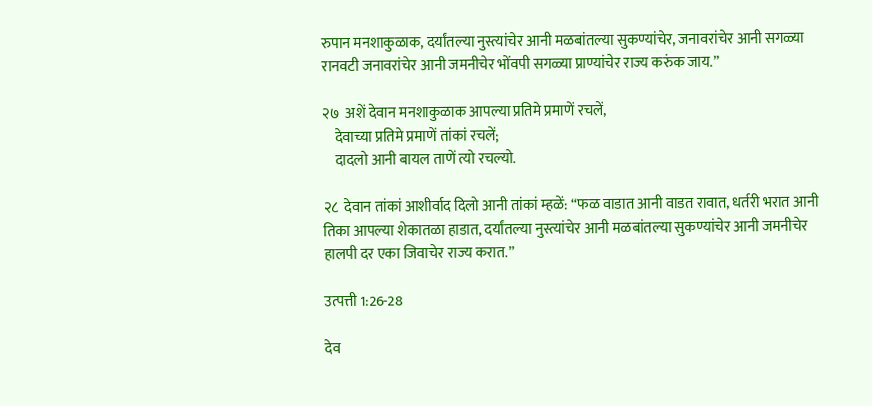रुपान मनशाकुळाक, दर्यांतल्या नुस्त्यांचेर आनी मळबांतल्या सुकण्यांचेर, जनावरांचेर आनी सगळ्या रानवटी जनावरांचेर आनी जमनीचेर भोंवपी सगळ्या प्राण्यांचेर राज्य करुंक जाय.”

२७  अशें देवान मनशाकुळाक आपल्या प्रतिमे प्रमाणें रचलें,
    देवाच्या प्रतिमे प्रमाणें तांकां रचलें;
    दादलो आनी बायल ताणें त्यो रचल्यो.

२८  देवान तांकां आशीर्वाद दिलो आनी तांकां म्हळें: “फळ वाडात आनी वाडत रावात, धर्तरी भरात आनी तिका आपल्या शेकातळा हाडात, दर्यांतल्या नुस्त्यांचेर आनी मळबांतल्या सुकण्यांचेर आनी जमनीचेर हालपी दर एका जिवाचेर राज्य करात.”

उत्पत्ती 1:26-28

देव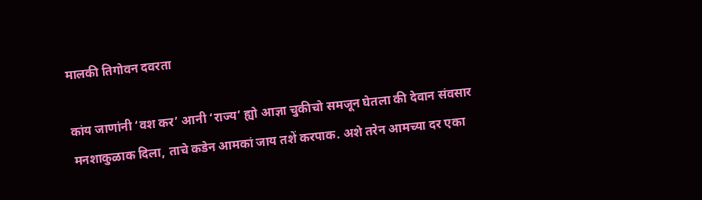मालकी तिगोवन दवरता

कांय जाणांनी ‘वश कर’ आनी ‘राज्य’ ह्यो आज्ञा चुकीचो समजून घेतला की देवान संवसार मनशाकुळाक दिला, ताचे कडेन आमकां जाय तशें करपाक. अशे तरेन आमच्या दर एका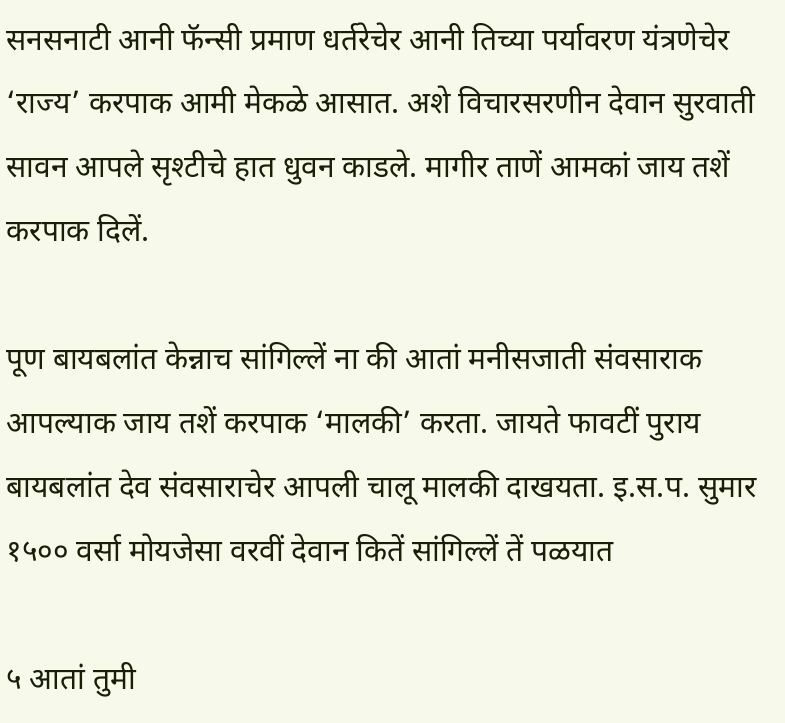सनसनाटी आनी फॅन्सी प्रमाण धर्तरेचेर आनी तिच्या पर्यावरण यंत्रणेचेर ‘राज्य’ करपाक आमी मेकळे आसात. अशे विचारसरणीन देवान सुरवाती सावन आपले सृश्टीचे हात धुवन काडले. मागीर ताणें आमकां जाय तशें करपाक दिलें.

पूण बायबलांत केन्नाच सांगिल्लें ना की आतां मनीसजाती संवसाराक आपल्याक जाय तशें करपाक ‘मालकी’ करता. जायते फावटीं पुराय बायबलांत देव संवसाराचेर आपली चालू मालकी दाखयता. इ.स.प. सुमार १५०० वर्सा मोयजेसा वरवीं देवान कितें सांगिल्लें तें पळयात

५ आतां तुमी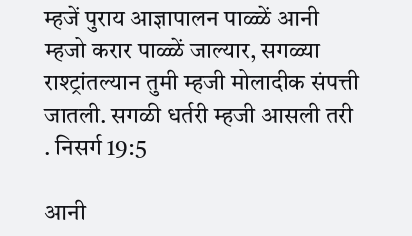म्हजें पुराय आज्ञापालन पाळ्ळें आनी म्हजो करार पाळ्ळें जाल्यार, सगळ्या राश्ट्रांतल्यान तुमी म्हजी मोलादीक संपत्ती जातली. सगळी धर्तरी म्हजी आसली तरी . निसर्ग 19:5

आनी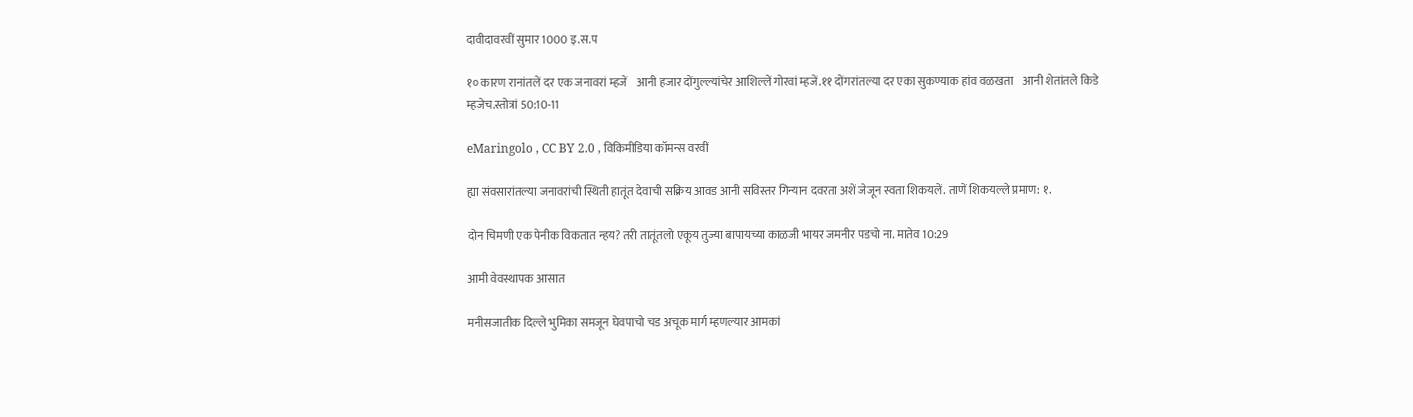दावीदावरवीं सुमार 1000 इ.स.प

१० कारण रानांतलें दर एक जनावरां म्हजें    आनी हजार दोंगुल्ल्यांचेर आशिल्लें गोरवां म्हजें.११ दोंगरांतल्या दर एका सुकण्याक हांव वळखता    आनी शेतांतले किडे म्हजेच.स्तोत्रां 50:10-11

eMaringolo , CC BY 2.0 , विकिमीडिया कॉमन्स वरवीं

ह्या संवसारांतल्या जनावरांची स्थिती हातूंत देवाची सक्रिय आवड आनी सविस्तर गिन्यान दवरता अशें जेजून स्वता शिकयलें. ताणें शिकयल्ले प्रमाण: १.

दोन चिमणी एक पेनीक विकतात न्हय? तरी तातूंतलो एकूय तुज्या बापायच्या काळजी भायर जमनीर पडचो ना. मातेव 10:29

आमी वेवस्थापक आसात

मनीसजातीक दिल्ले भुमिका समजून घेवपाचो चड अचूक मार्ग म्हणल्यार आमकां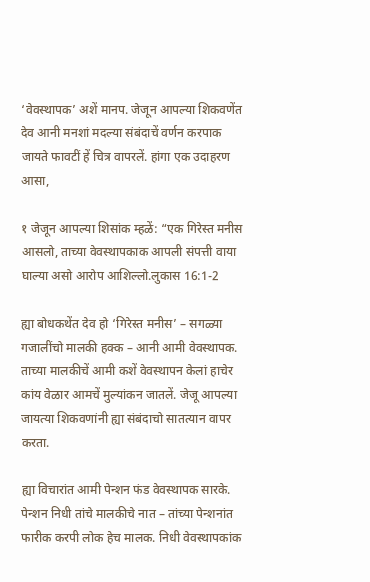‘वेवस्थापक’ अशें मानप. जेजून आपल्या शिकवणेंत देव आनी मनशां मदल्या संबंदाचें वर्णन करपाक जायते फावटीं हें चित्र वापरलें. हांगा एक उदाहरण आसा,

१ जेजून आपल्या शिसांक म्हळें: “एक गिरेस्त मनीस आसलो, ताच्या वेवस्थापकाक आपली संपत्ती वाया घाल्या असो आरोप आशिल्लो.लुकास 16:1-2

ह्या बोधकथेंत देव हो ‘गिरेस्त मनीस’ – सगळ्या गजालींचो मालकी हक्क – आनी आमी वेवस्थापक. ताच्या मालकीचें आमी कशें वेवस्थापन केलां हाचेर कांय वेळार आमचें मुल्यांकन जातलें. जेजू आपल्या जायत्या शिकवणांनी ह्या संबंदाचो सातत्यान वापर करता.

ह्या विचारांत आमी पेन्शन फंड वेवस्थापक सारके. पेन्शन निधी तांचे मालकीचे नात – तांच्या पेन्शनांत फारीक करपी लोक हेच मालक. निधी वेवस्थापकांक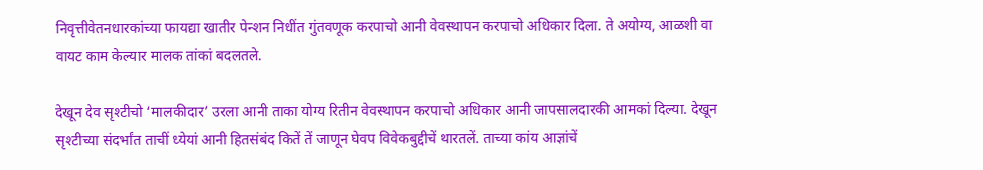निवृत्तीवेतनधारकांच्या फायद्या खातीर पेन्शन निधींत गुंतवणूक करपाचो आनी वेवस्थापन करपाचो अधिकार दिला. ते अयोग्य, आळशी वा वायट काम केल्यार मालक तांकां बदलतले.

देखून देव सृश्टीचो ‘मालकीदार’ उरला आनी ताका योग्य रितीन वेवस्थापन करपाचो अधिकार आनी जापसालदारकी आमकां दिल्या. देखून सृश्टीच्या संदर्भांत ताचीं ध्येयां आनी हितसंबंद कितें तें जाणून घेवप विवेकबुद्दीचें थारतलें. ताच्या कांय आज्ञांचें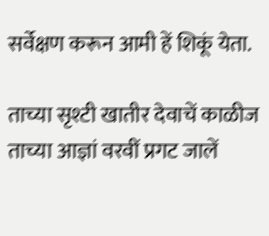सर्वेक्षण करून आमी हें शिकूं येता.

ताच्या सृश्टी खातीर देवाचें काळीज ताच्या आज्ञां वरवीं प्रगट जालें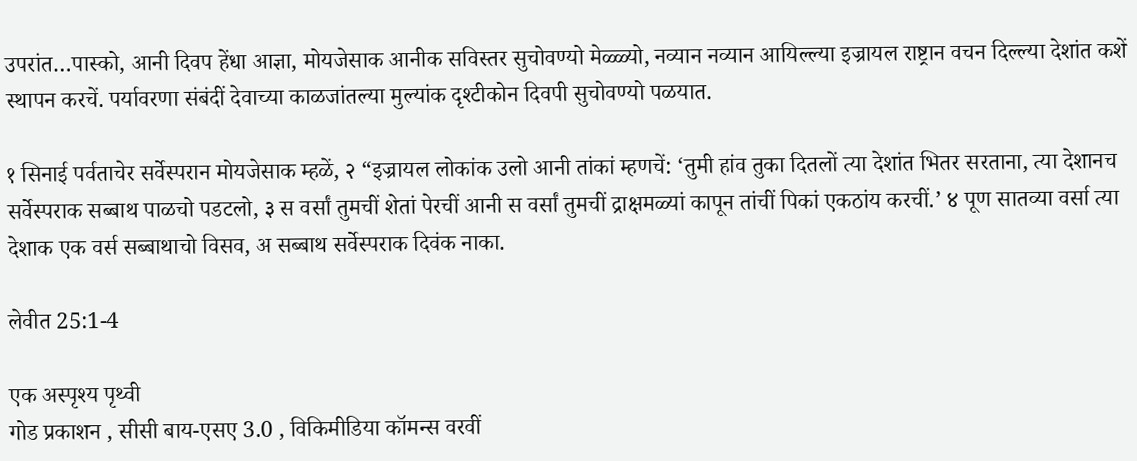उपरांत…पास्को, आनी दिवप हेंधा आज्ञा, मोयजेसाक आनीक सविस्तर सुचोवण्यो मेळ्ळ्यो, नव्यान नव्यान आयिल्ल्या इज्रायल राष्ट्रान वचन दिल्ल्या देशांत कशें स्थापन करचें. पर्यावरणा संबंदीं देवाच्या काळजांतल्या मुल्यांक दृश्टीकोन दिवपी सुचोवण्यो पळयात.

१ सिनाई पर्वताचेर सर्वेस्परान मोयजेसाक म्हळें, २ “इज्रायल लोकांक उलो आनी तांकां म्हणचें: ‘तुमी हांव तुका दितलों त्या देशांत भितर सरताना, त्या देशानच सर्वेस्पराक सब्बाथ पाळचो पडटलो, ३ स वर्सां तुमचीं शेतां पेरचीं आनी स वर्सां तुमचीं द्राक्षमळ्यां कापून तांचीं पिकां एकठांय करचीं.’ ४ पूण सातव्या वर्सा त्या देशाक एक वर्स सब्बाथाचो विसव, अ सब्बाथ सर्वेस्पराक दिवंक नाका.

लेवीत 25:1-4

एक अस्पृश्य पृथ्वी
गोड प्रकाशन , सीसी बाय-एसए 3.0 , विकिमीडिया कॉमन्स वरवीं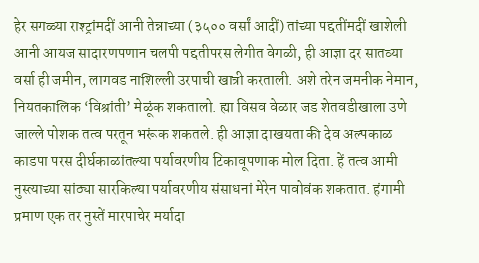हेर सगळ्या राश्ट्रांमदीं आनी तेन्नाच्या (३५०० वर्सां आदीं) तांच्या पद्दतींमदीं खाशेली आनी आयज सादारणपणान चलपी पद्दतीपरस लेगीत वेगळी, ही आज्ञा दर सातव्या वर्सा ही जमीन, लागवड नाशिल्ली उरपाची खात्री करताली. अशे तरेन जमनीक नेमान, नियतकालिक ‘विश्रांती’ मेळूंक शकतालो. ह्या विसव वेळार जड शेतवडीखाला उणे जाल्ले पोशक तत्व परतून भरूंक शकतले. ही आज्ञा दाखयता की देव अल्पकाळ काडपा परस दीर्घकाळांतल्या पर्यावरणीय टिकावूपणाक मोल दिता. हें तत्व आमी नुस्त्याच्या सांठ्या सारकिल्या पर्यावरणीय संसाधनां मेरेन पावोवंक शकतात. हंगामी प्रमाण एक तर नुस्तें मारपाचेर मर्यादा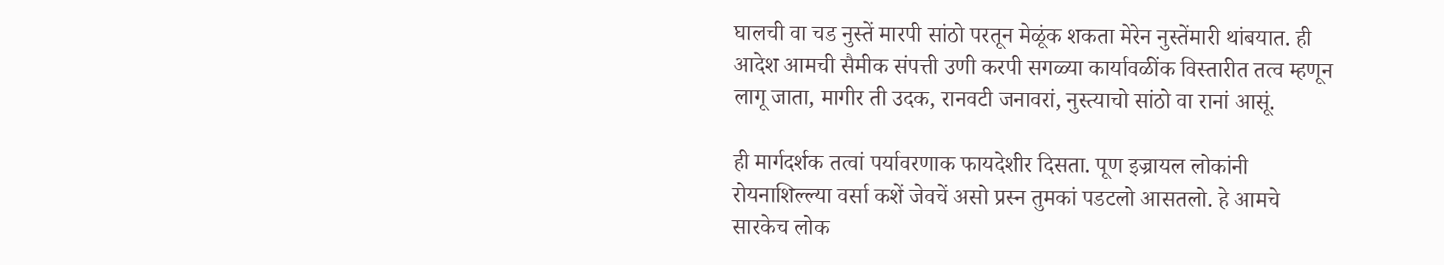घालची वा चड नुस्तें मारपी सांठो परतून मेळूंक शकता मेरेन नुस्तेंमारी थांबयात. ही आदेश आमची सैमीक संपत्ती उणी करपी सगळ्या कार्यावळींक विस्तारीत तत्व म्हणून लागू जाता, मागीर ती उदक, रानवटी जनावरां, नुस्त्याचो सांठो वा रानां आसूं.

ही मार्गदर्शक तत्वां पर्यावरणाक फायदेशीर दिसता. पूण इज्रायल लोकांनी रोयनाशिल्ल्या वर्सा कशें जेवचें असो प्रस्न तुमकां पडटलो आसतलो. हे आमचे सारकेच लोक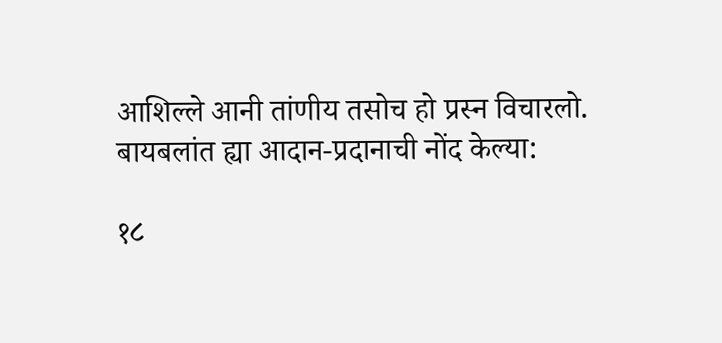आशिल्ले आनी तांणीय तसोच हो प्रस्न विचारलो. बायबलांत ह्या आदान-प्रदानाची नोंद केल्या:

१८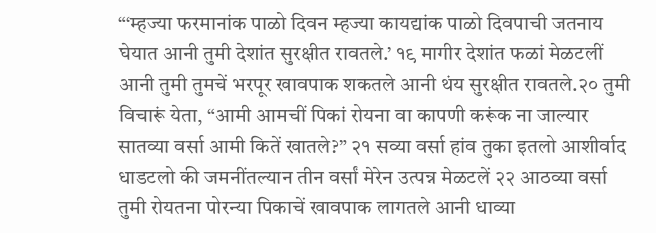“‘म्हज्या फरमानांक पाळो दिवन म्हज्या कायद्यांक पाळो दिवपाची जतनाय घेयात आनी तुमी देशांत सुरक्षीत रावतले.’ १९ मागीर देशांत फळां मेळटलीं आनी तुमी तुमचें भरपूर खावपाक शकतले आनी थंय सुरक्षीत रावतले.२० तुमी विचारूं येता, “आमी आमचीं पिकां रोयना वा कापणी करूंक ना जाल्यार सातव्या वर्सा आमी कितें खातले?” २१ सव्या वर्सा हांव तुका इतलो आशीर्वाद धाडटलो की जमनींतल्यान तीन वर्सां मेरेन उत्पन्न मेळटलें २२ आठव्या वर्सा तुमी रोयतना पोरन्या पिकाचें खावपाक लागतले आनी धाव्या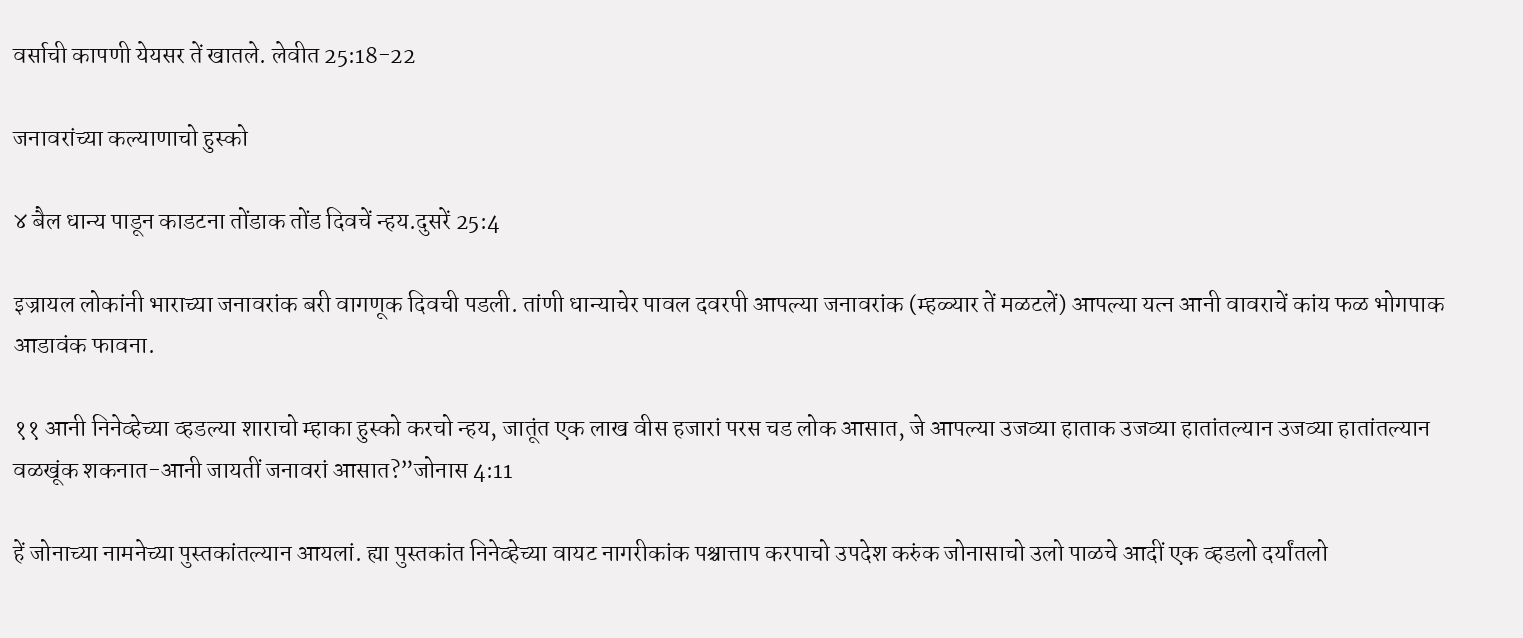वर्साची कापणी येयसर तें खातले. लेवीत 25:18-22

जनावरांच्या कल्याणाचो हुस्को

४ बैल धान्य पाडून काडटना तोंडाक तोंड दिवचें न्हय.दुसरें 25:4

इज्रायल लोकांनी भाराच्या जनावरांक बरी वागणूक दिवची पडली. तांणी धान्याचेर पावल दवरपी आपल्या जनावरांक (म्हळ्यार तें मळटलें) आपल्या यत्न आनी वावराचें कांय फळ भोगपाक आडावंक फावना.

११ आनी निनेव्हेच्या व्हडल्या शाराचो म्हाका हुस्को करचो न्हय, जातूंत एक लाख वीस हजारां परस चड लोक आसात, जे आपल्या उजव्या हाताक उजव्या हातांतल्यान उजव्या हातांतल्यान वळखूंक शकनात-आनी जायतीं जनावरां आसात?”जोनास 4:11

हें जोनाच्या नामनेच्या पुस्तकांतल्यान आयलां. ह्या पुस्तकांत निनेव्हेच्या वायट नागरीकांक पश्चात्ताप करपाचो उपदेश करुंक जोनासाचो उलो पाळचे आदीं एक व्हडलो दर्यांतलो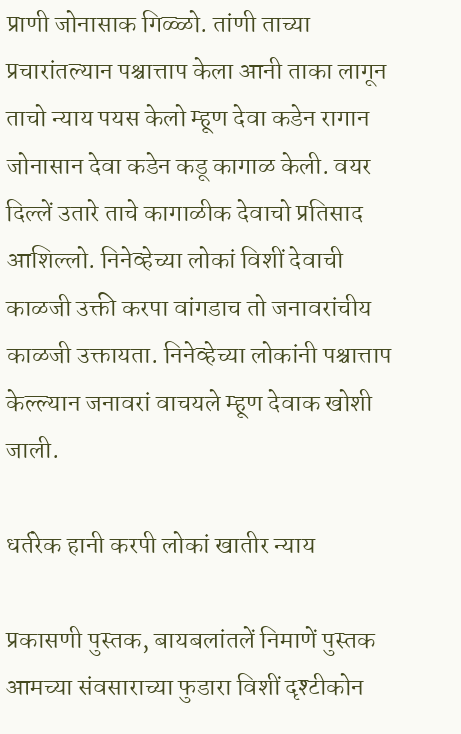प्राणी जोनासाक गिळ्ळो. तांणी ताच्या प्रचारांतल्यान पश्चात्ताप केला आनी ताका लागून ताचो न्याय पयस केलो म्हूण देवा कडेन रागान जोनासान देवा कडेन कडू कागाळ केली. वयर दिल्लें उतारे ताचे कागाळीक देवाचो प्रतिसाद आशिल्लो. निनेव्हेच्या लोकां विशीं देवाची काळजी उक्ती करपा वांगडाच तो जनावरांचीय काळजी उक्तायता. निनेव्हेच्या लोकांनी पश्चात्ताप केल्ल्यान जनावरां वाचयले म्हूण देवाक खोशी जाली.

धर्तरेक हानी करपी लोकां खातीर न्याय

प्रकासणी पुस्तक, बायबलांतलें निमाणें पुस्तक आमच्या संवसाराच्या फुडारा विशीं दृश्टीकोन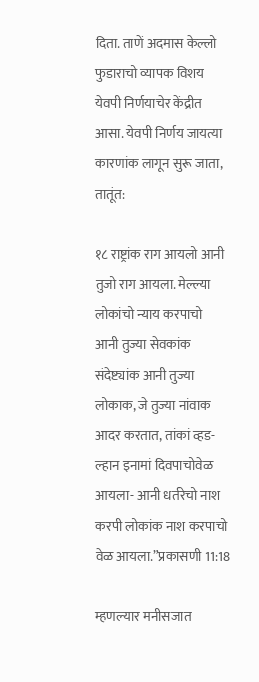दिता. ताणें अदमास केल्लो फुडाराचो व्यापक विशय येवपी निर्णयाचेर केंद्रीत आसा. येवपी निर्णय जायत्या कारणांक लागून सुरू जाता, तातूंत:

१८ राष्ट्रांक राग आयलो आनी तुजो राग आयला. मेल्ल्या लोकांचो न्याय करपाचो  आनी तुज्या सेवकांक संदेष्ट्यांक आनी तुज्या लोकाक, जे तुज्या नांवाक आदर करतात, तांकां व्हड-ल्हान इनामां दिवपाचोवेळ आयला- आनी धर्तरेचो नाश करपी लोकांक नाश करपाचो वेळ आयला.”प्रकासणी 11:18

म्हणल्यार मनीसजात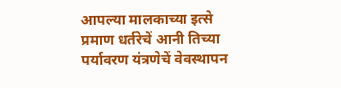आपल्या मालकाच्या इत्से प्रमाण धर्तरेचें आनी तिच्या पर्यावरण यंत्रणेचें वेवस्थापन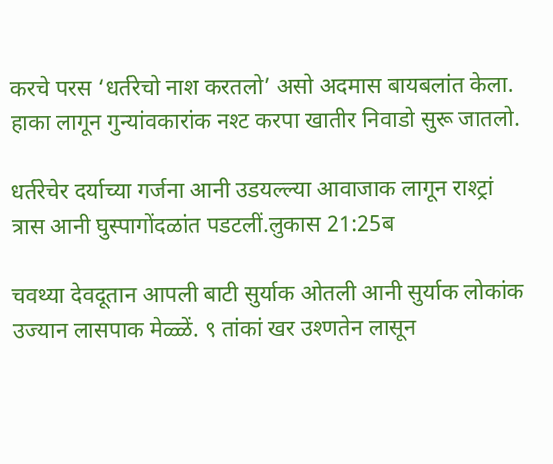करचे परस ‘धर्तरेचो नाश करतलो’ असो अदमास बायबलांत केला. हाका लागून गुन्यांवकारांक नश्ट करपा खातीर निवाडो सुरू जातलो.

धर्तरेचेर दर्याच्या गर्जना आनी उडयल्ल्या आवाजाक लागून राश्ट्रां त्रास आनी घुस्पागोंदळांत पडटलीं.लुकास 21:25ब

चवथ्या देवदूतान आपली बाटी सुर्याक ओतली आनी सुर्याक लोकांक उज्यान लासपाक मेळ्ळें. ९ तांकां खर उश्णतेन लासून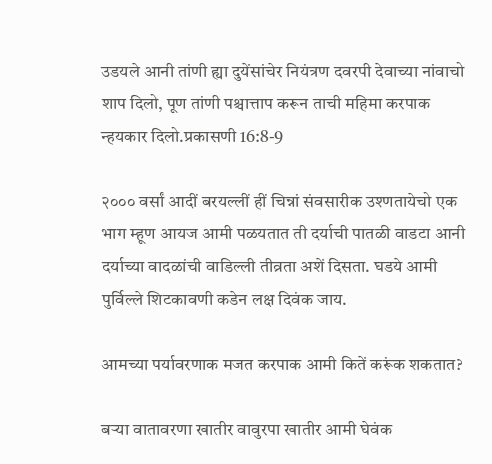उडयले आनी तांणी ह्या दुयेंसांचेर नियंत्रण दवरपी देवाच्या नांवाचो शाप दिलो, पूण तांणी पश्चात्ताप करून ताची महिमा करपाक न्हयकार दिलो.प्रकासणी 16:8-9

२००० वर्सां आदीं बरयल्लीं हीं चिन्नां संवसारीक उश्णतायेचो एक भाग म्हूण आयज आमी पळयतात ती दर्याची पातळी वाडटा आनी दर्याच्या वादळांची वाडिल्ली तीव्रता अशें दिसता. घडये आमी पुर्विल्ले शिटकावणी कडेन लक्ष दिवंक जाय.

आमच्या पर्यावरणाक मजत करपाक आमी कितें करूंक शकतात?

बऱ्या वातावरणा खातीर वावुरपा खातीर आमी घेवंक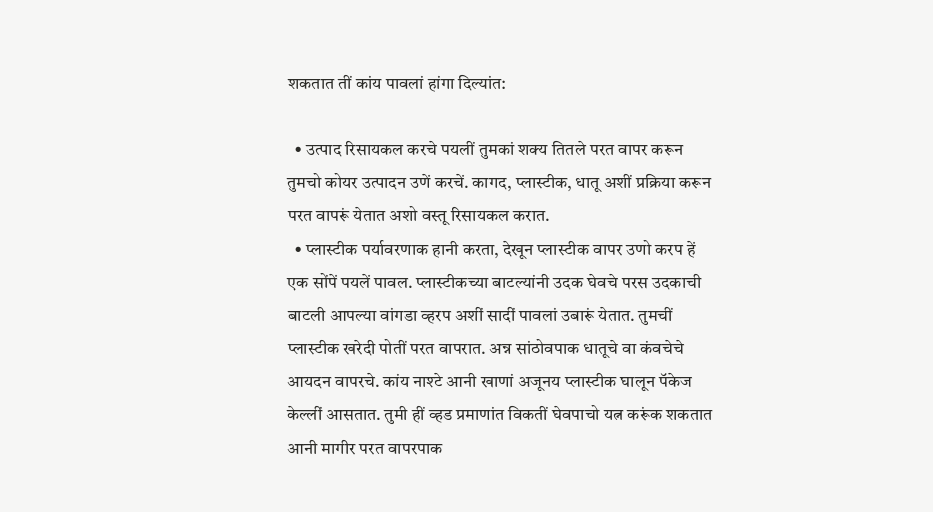शकतात तीं कांय पावलां हांगा दिल्यांत:

  • उत्पाद रिसायकल करचे पयलीं तुमकां शक्य तितले परत वापर करून तुमचो कोयर उत्पादन उणें करचें. कागद, प्लास्टीक, धातू अशीं प्रक्रिया करून परत वापरूं येतात अशो वस्तू रिसायकल करात.
  • प्लास्टीक पर्यावरणाक हानी करता, देखून प्लास्टीक वापर उणो करप हें एक सोंपें पयलें पावल. प्लास्टीकच्या बाटल्यांनी उदक घेवचे परस उदकाची बाटली आपल्या वांगडा व्हरप अशीं सादीं पावलां उबारूं येतात. तुमचीं प्लास्टीक खरेदी पोतीं परत वापरात. अन्न सांठोवपाक धातूचे वा कंवचेचे आयदन वापरचे. कांय नाश्टे आनी खाणां अजूनय प्लास्टीक घालून पॅकेज केल्लीं आसतात. तुमी हीं व्हड प्रमाणांत विकतीं घेवपाचो यत्न करूंक शकतात आनी मागीर परत वापरपाक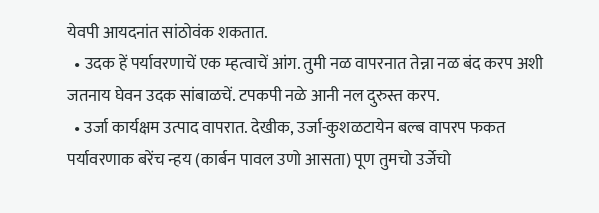येवपी आयदनांत सांठोवंक शकतात.
  • उदक हें पर्यावरणाचें एक म्हत्वाचें आंग. तुमी नळ वापरनात तेन्ना नळ बंद करप अशी जतनाय घेवन उदक सांबाळचें. टपकपी नळे आनी नल दुरुस्त करप.
  • उर्जा कार्यक्षम उत्पाद वापरात. देखीक, उर्जा-कुशळटायेन बल्ब वापरप फकत पर्यावरणाक बरेंच न्हय (कार्बन पावल उणो आसता) पूण तुमचो उर्जेचो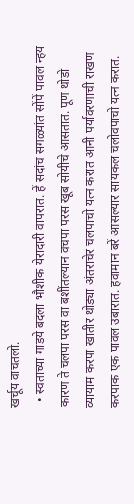खर्चूय वाचतलो.
  • स्वताच्या गाडये बदला भौशीक येरादारी वापरात. हें सदांच सगळ्यांत सोंपें पावल न्हय कारण ते चलपा परस वा बशींतल्यान वचपा परस खूब सोयीचे आसतात. पूण थोडो व्यायाम करपा खातीर थोड्या अंतराचेर चलपाचो यत्न करात आनी पर्यावरणाची राखण करपाक एक पावल उबारात. हवामान बरें आसल्यार सायकल चलोवपाचो यत्न करात.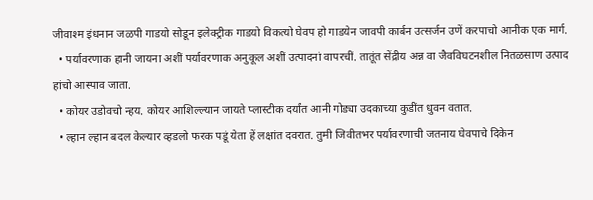जीवाश्म इंधनान जळपी गाडयो सोडून इलेक्ट्रीक गाडयो विकत्यो घेवप हो गाडयेन जावपी कार्बन उत्सर्जन उणें करपाचो आनीक एक मार्ग.
  • पर्यावरणाक हानी जायना अशीं पर्यावरणाक अनुकूल अशीं उत्पादनां वापरचीं. तातूंत सेंद्रीय अन्न वा जैवविघटनशील नितळसाण उत्पाद हांचो आस्पाव जाता.
  • कोयर उडोवचो न्हय. कोयर आशिल्ल्यान जायते प्लास्टीक दर्यांत आनी गोड्या उदकाच्या कुडींत धुवन वतात.
  • ल्हान ल्हान बदल केल्यार व्हडलो फरक पडूं येता हें लक्षांत दवरात. तुमी जिवीतभर पर्यावरणाची जतनाय घेवपाचे दिकेन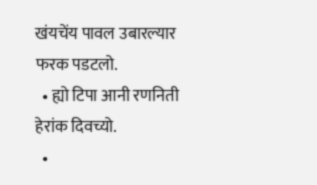खंयचेंय पावल उबारल्यार फरक पडटलो.
  • ह्यो टिपा आनी रणनिती हेरांक दिवच्यो.
  •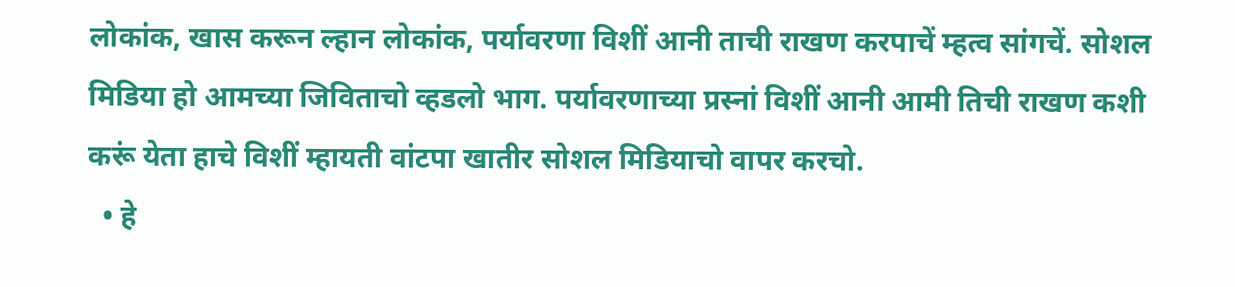लोकांक, खास करून ल्हान लोकांक, पर्यावरणा विशीं आनी ताची राखण करपाचें म्हत्व सांगचें. सोशल मिडिया हो आमच्या जिविताचो व्हडलो भाग. पर्यावरणाच्या प्रस्नां विशीं आनी आमी तिची राखण कशी करूं येता हाचे विशीं म्हायती वांटपा खातीर सोशल मिडियाचो वापर करचो.
  • हे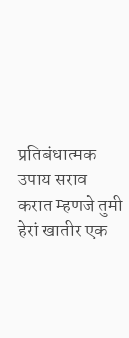प्रतिबंधात्मक उपाय सराव करात म्हणजे तुमी हेरां खातीर एक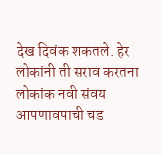देख दिवंक शकतले. हेर लोकांनी ती सराव करतना लोकांक नवी संवय आपणावपाची चड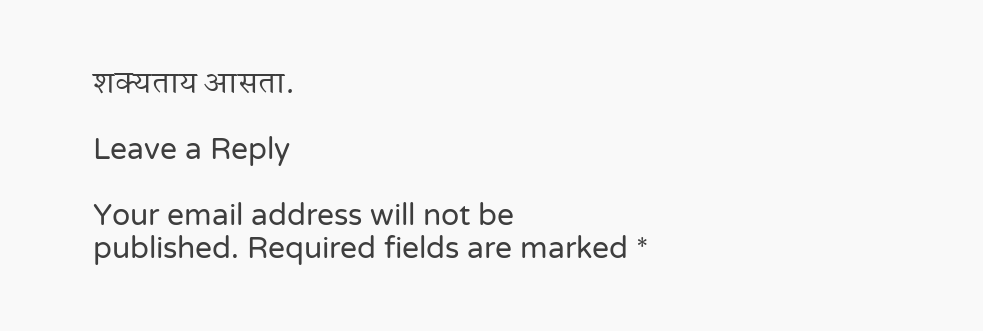शक्यताय आसता.

Leave a Reply

Your email address will not be published. Required fields are marked *